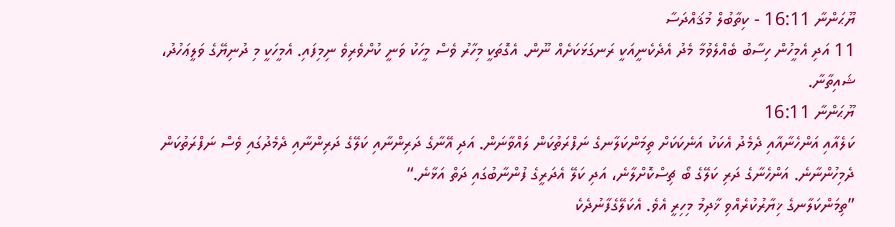ޔޫޙަންނާ 16:11 - ކިތާބުލް މުޤައްދަސާ
11 އަދި އެމީހުން ހިސާބު ބެއްލެވުމާ މެދު އެދެކެނީއަކީ ރަނގަޅަކަށެއް ނޫން. އެގޮތަކީ މިހާރު ވެސް މީހަކު ވަނީ ކުށްވެރިވެ ނިމިފައި. އެމީހަކީ މި ދުނިޔޭގެ ވަލީޢަހުދު، ޝައިތާނާ.
ޔޫޙަންނާ 16:11
ކަލެއާއި އަންހެނާއާއި ދެމެދު އެކަކު އަނެކަކަށް ތިމަންކަލާނގެ ނަފްރަތުކަން ލައްވާނަން. އަދި އޭނާގެ ދަރިންނާއި ކަލޭގެ ދަރިންނާއި ދެމެދުގައި ވެސް ނަފްރަތުކަން ދެމިހުންނާނެ. އަންހެނާގެ ދަރި ކަލޭގެ ބޯ ޗިސްކޮށްލާނެ، އަދި ކަލޭ އެދަރީގެ ފުންނާބުގައި ދަތް އަޅާނެ.“
”ތިމަންކަލާނގެ ޚިޔާރުކުރެއްވި ޚާދިމު މިހިރީ އެވެ. އެކަލޭގެފާނުދެކެ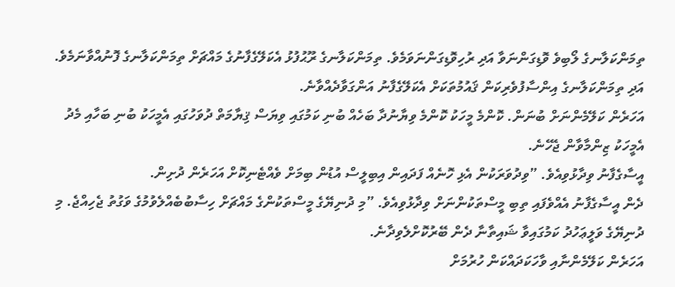ތިމަންކަލާނގެ ލޯބިވެ ވޮޑިގަންނަވާ އަދި ރުހިވޮޑިގަންނަވަމެވެ. ތިމަންކަލާނގެ ރޫޙުފުޅު އެކަލޭގެފާނުގެ މައްޗަށް ތިމަންކަލާނގެ ފޮނުއްވާނަމެވެ. އަދި ތިމަންކަލާނގެ އިންސާފުވެރިކަން ޤައުމުތަކަށް އެކަލޭގެފާނު އަންގަވާދެއްވާނެ.
އަހަރެން ކަލޭމެންނަށް ބުނަން. ކޮންމެ މީހަކު ކޮންމެ ވިޔާނުދާ ބަހެއް ބުނި ކަމުގައި ވިޔަސް ޤިޔާމަތް ދުވަހުގައި އެމީހަކު ބުނި ބަހާއި މެދު އެމީހަކު ޒިންމާވާން ޖެހޭނެ.
އީސާގެފާނު ވިދާޅުވިއެވެ. ”ވިދުވަރަކުން އެޅި ހޮނެއް ފަދައިން އިބިލީސް އުޑުން ބިމަށް ވެއްޓެނިކޮށް އަހަރެން ދުށިން.
ދެން އީސާގެފާނު އެއްވެފައި ތިބި މީސްތަކުންނަށް ވިދާޅުވިއެވެ. ”މި ދުނިޔޭގެ މީސްތަކުންގެ މައްޗަށް ހިސާބުބެއްލެވުމުގެ ވަގުތު ޖެހިއްޖެ. މި ދުނިޔޭގެ ވަލީޢަހުދު ކަމުގައިވާ ޝައިތާނާ ދެން ބޭރުކޮށްލެވިދާނެ.
އަހަރެން ކަލޭމެންނާއި ވާހަކަދައްކަން ހުރުމަށް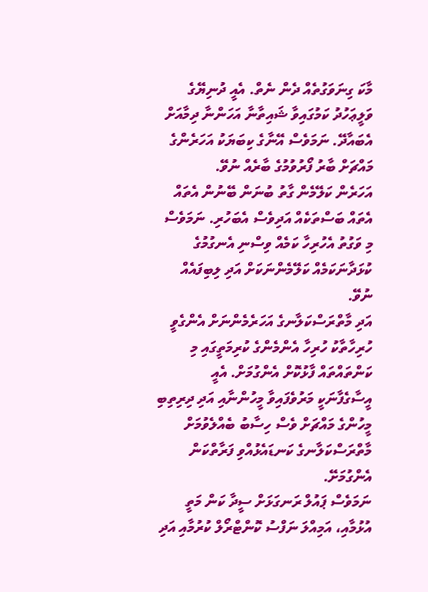މާކަ ގިނަވަގުތެއް ދެން ނެތް. އެއީ ދުނިޔޭގެ ވަލީޢަހުދު ކަމުގައިވާ ޝައިތާނާ އަހަންނާ ދިމާއަށް އެބައާދޭ. ނަމަވެސް އޭނާގެ ކިބަޔަކު އަހަރެންގެ މައްޗަށް ބާރު ފޯރުވުމުގެ ބާރެއް ނުވޭ.
އަހަރެން ކަލޭމެން ގާތު ބުނަން ބޭނުން އެތައް އެތައް ބަސްތަކެއް އަދިވެސް އެބަހުރި. ނަމަވެސް މި ވަގުތު އެހުރިހާ ކަމެއް ވިސްނި އެނގުމުގެ ކުޅަދާނަކަމެއް ކަލޭމެންނަކަށް އަދި ލިބިފައެއް ނުވޭ.
އަދި މާތްރަސްކަލާނގެ އަހަރެމެންނަށް އެންގެވީ ހުރިހާތާކު ހުރިހާ އެންމެންގެ ކުރިމަތީގައި މި ކަންތައްތައް ފާޅުކޮށް އެންގުމަށް. އެއީ އީސާގެފާނަކީ މަރުވެފައިވާ މީހުންނާއި އަދި ދިރިތިބި މީހުންގެ މައްޗަށް ވެސް ހިސާބު ބެއްލެވުމަށް މާތްރަސްކަލާނގެ ކަނޑައެޅުއްވި ފަރާތްކަން އެންގުމަށޭ.
ނަމަވެސް ޕައުލް ރަނގަޅަށް ސީދާ ކަން މަތީ އުޅުމާއި، އަމިއްލަ ނަފްސު ކޮންޓްރޯލް ކުރުމާއި އަދި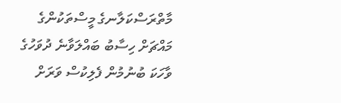މާތްރަސްކަލާނގެ މީސްތަކުންގެ މައްޗަށް ހިސާބު ބައްލަވާނެ ދުވަހުގެ ވާހަކަ ބުނުމުން ފެލިކުސް ވަރަށް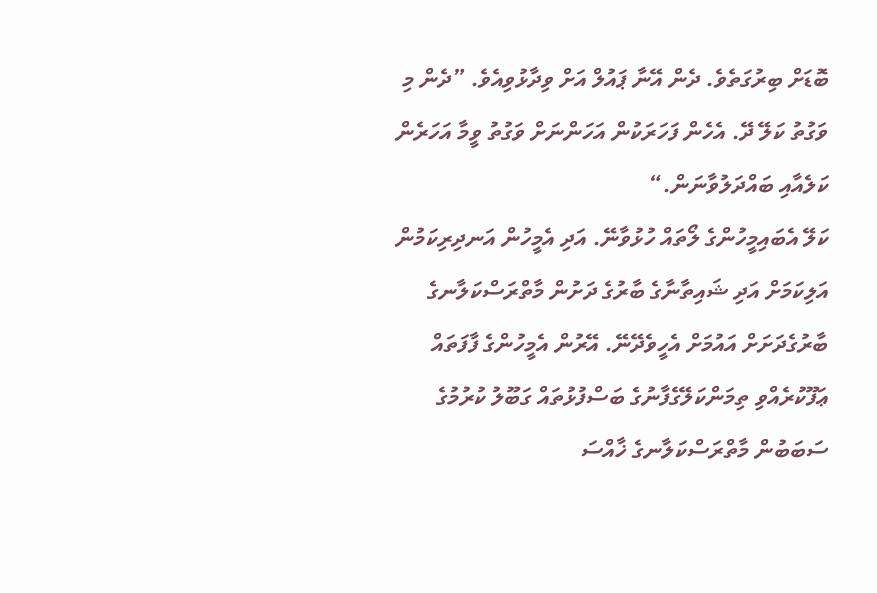ބޮޑަށް ބިރުގަތެވެ. ދެން އޭނާ ޕައުލް އަށް ވިދާޅުވިއެވެ. ”ދެން މި ވަގުތު ކަލޭ ދޭ. އެހެން ފަހަރަކުން އަހަންނަށް ވަގުތު ވީމާ އަހަރެން ކަލެއާއި ބައްދަލުވާނަން.“
ކަލޭ އެބައިމީހުންގެ ލޯތައް ހުޅުވާނޭ. އަދި އެމީހުން އަނދިރިކަމުން އަލިކަމަށް އަދި ޝައިތާނާގެ ބާރުގެ ދަށުން މާތްރަސްކަލާނގެ ބާރުގެދަށަށް އައުމަށް އެހީވެދޭނޭ. އޭރުން އެމީހުންގެ ފާފަތައް ޢަފޫކުރެއްވި ތިމަންކަލޭގެފާނުގެ ބަސްފުޅުތައް ގަބޫލު ކުރުމުގެ ސަބަބުން މާތްރަސްކަލާނގެ ޚާއްސަ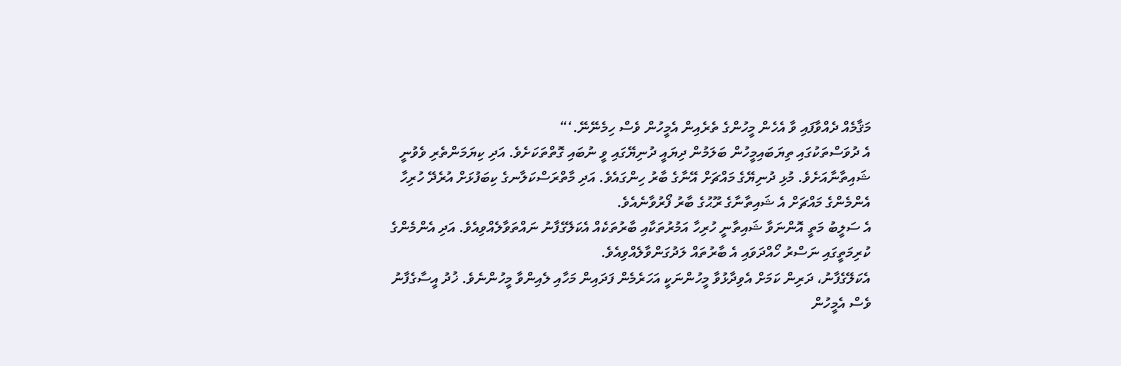މަޤާމެއް ދެއްވާފައި ވާ އެހެން މީހުންގެ ތެރެއިން އެމީހުން ވެސް ހިމެނޭނޭ.‘“
އެ ދުވަސްތަކުގައި ތިޔަބައިމީހުން ބަލަމުން ދިޔައީ ދުނިޔޭގައި ވީ ނުބައި ގޮތްތަކަށެވެ. އަދި ކިޔަމަންތެރި ވެވުނީ ޝައިތާނާއަށެވެ. މުޅި ދުނިޔޭގެ މައްޗަށް އޭނާގެ ބާރު ހިންގައެވެ. އަދި މާތްރަސްކަލާނގެ ކިބަފުޅަށް އުރެދޭ ހުރިހާ އެންމެންގެ މައްޗަށް އެ ޝައިތާނާގެ ރޫޙުގެ ބާރު ފޯރުވާނެއެވެ.
އެ ސަލީބު މަތީ އޮންނަވާ ޝައިތާނީ ހުރިހާ އަމުރުތަކާއި ބާރުތަކެއް އެކަލޭގެފާނު ނައްތަވާލެއްވިއެވެ. އަދި އެންމެންގެ ކުރިމަތީގައި ނަސްރު ހޯއްދަވައި އެ ބާރުތައް ލަދުގަންވާލެއްވިއެވެ.
އެކަލޭގެފާނު، ދަރިން ކަމަށް އެވިދާޅުވާ މީހުންނަކީ އަހަރެމެން ފަދައިން މަހާއި ލެއިންވާ މީހުންނެވެ. ޚުދު އީސާގެފާނު ވެސް އެމީހުން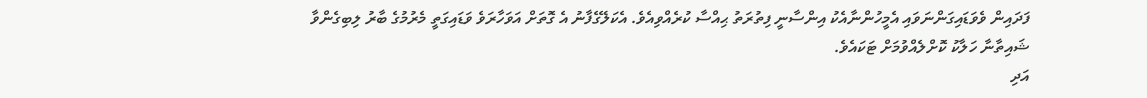ފަދައިން ވެވަޑައިގަންނަވައި އެމީހުންނާއެކު އިންސާނީ ފިތުރަތު ޙިއްސާ ކުރެއްވިއެވެ. އެކަލޭގެފާނު އެ ގޮތަށް އަވަހާރަވެ ވަޑައިގަތީ މެރުމުގެ ބާރު ލިބިގެންވާ ޝައިތާނާ ހަލާކު ކޮށްލެއްވުމަށް ޓަކައެވެ.
އަދި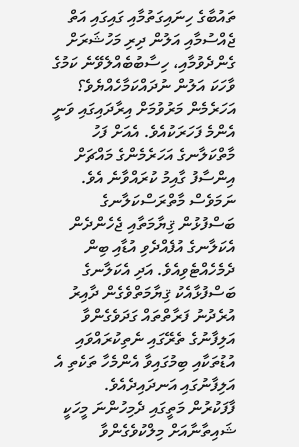ތައުބާގެ ހިނައިގަތުމާއި ގައިގައި އަތް ޖެއްސުމާއި އަލުން ދިރި މަހުޝަރަށް ގެންދެވުމާއި، ހިސާބުބެއްލެވޭނެ ކަމުގެ ވާހަކަ އަލުން ނުދައްކަމާހެއްޔެވެ؟
އަހަރެމެން މަރުވުމަށް އިރާދައިގައި ވަނީ އެންމެ ފަހަރަކުއެވެ. އެއަށް ފަހު މާތްކަލާނގެ އަހަރެމެންގެ މައްޗަށް އިންސާފު ގާއިމު ކުރައްވާނެ އެވެ.
ނަމަވެސް މާތްރަސްކަލާނގެ ބަސްފުޅުން ޤިޔާމަތާއި ޖެހެންދެން އެކަލާނގެ އުފެއްދެވި އުޑާއި ބިން ދެމެހެއްޓެވިއެވެ. އަދި އެކަލާނގެ ބަސްފުޅާއެކު ޤިޔާމަތްވެގެން ދާއިރު އުރެދުނު ފަރާތްތައް ގަދަވެގެންވާ އަލިފާނުގެ ތެރޭގައި ނެތިކުރައްވައި އުޑުތަކާއި ބިމުގައިވާ އެންމެހާ ތަކެތި އެ އަލިފާނުގައި އަނދައިދެއެވެ.
ފާފަކުރުން މަތީގައި ދެމިހުންނަ މީހަކީ ޝައިތާނާއަށް މިލްކުވެގެންވާ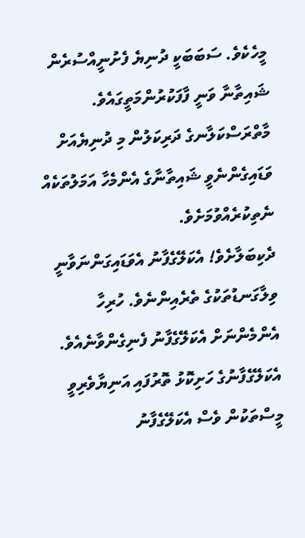މީހެކެވެ. ސަބަބަކީ ދުނިޔެ ފެށުނީއްސުރެން ޝައިތާނާ ވަނީ ފާފަކުރުންމަތީގައެވެ. މާތްރަސްކަލާނގެ ދަރިކަލުން މި ދުނިޔެއަށް ވަޑައިގެންނެވީ ޝައިތާނާގެ އެންމެހާ އަމަލުތަކެއް ނެތިކުރެއްވުމަށެވެ.
ދެކިބަލާށެވެ! އެކަލޭގެފާނު އެވަޑައިގަންނަވާނީ ވިލާގަނޑުތަކުގެ ތެރެއިންނެވެ. ހުރިހާ އެންމެންނަށް އެކަލޭގެފާނު ފެނިގެންވާނެއެވެ. އެކަލޭގެފާނުގެ ހަށިކޮޅު ތޮރުފައި އަނިޔާވެރިވީ މީސްތަކުން ވެސް އެކަލޭގެފާނު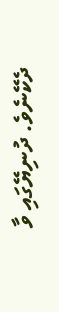ދެކޭނެވެ. ދުނިޔޭގައި ވާ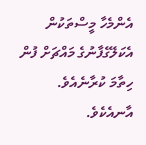އެންމެހާ މީސްތަކުން އެކަލޭގެފާނުގެ މައްޗަށް ފުން ހިތާމަ ކުރާނެއެވެ. އާނއެކެވެ.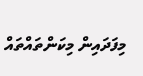މިފަދައިން މިކަންތައްތައް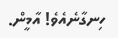ހިނގާނެއެވެ! އާމީން.